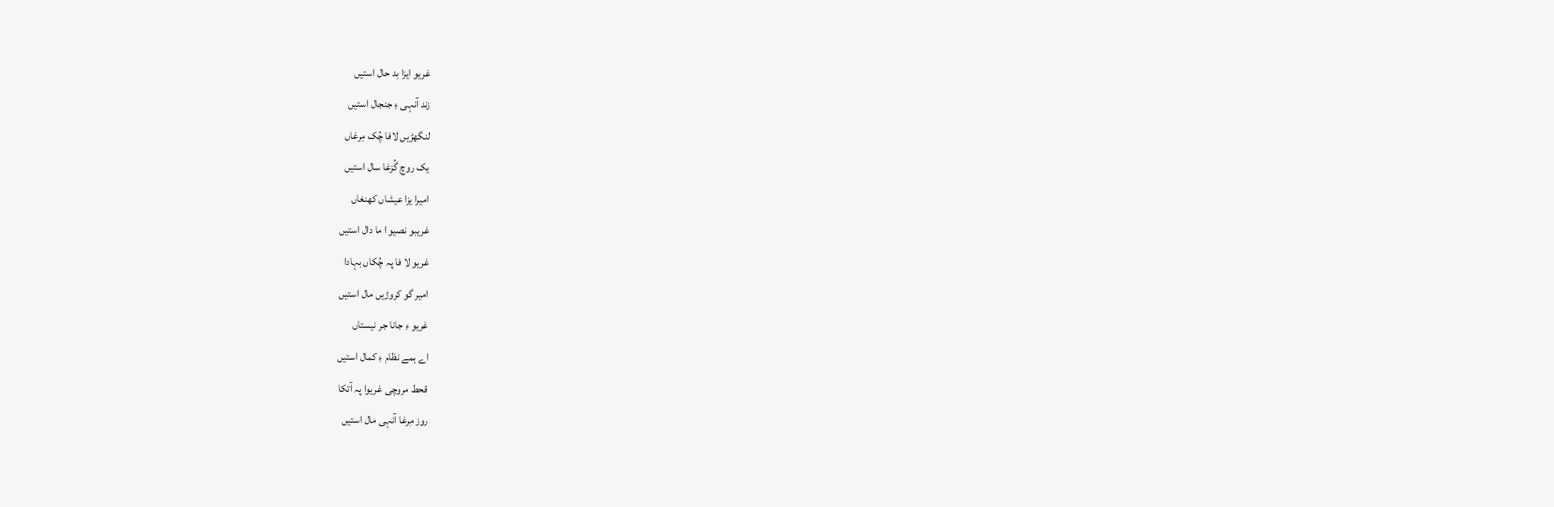غریو ایزا بد حال استیں
زند آنہی ءِ جنجال استیں
لنگھڑیں لافا چُک مِرغاں
یک روچ گُزغا سال استیں
امیرا یزا عیشاں کھنغاں
غریبو نصیو ا ما دال استیں
غریو لا فا پہ چُکاں بہادا
امیر گو کروڑیں مال استیں
غریو ءِ جانا جر نیستاں
اے ہمے نظام ءِ کمال استیں
قحط مروچی غریوا پہ آتکا
روز مِرغا آنہی مال استیں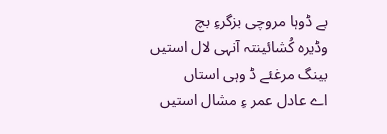بے ڈوہا مروچی بزگرءِ بچ
وڈیرہ کُشائینتہ آنہی لال استیں
بینگ مرغئے ڈ وہی استاں
اے عادل عمر ءِ مشال استیں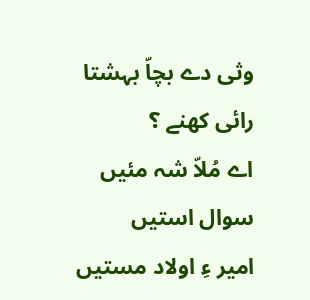وثی دے بچاّ بہشتا رائی کھنے ؟
اے مُلاّ شہ مئیں سوال استیں
امیر ءِ اولاد مستیں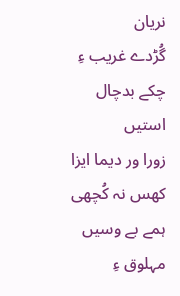نریان
گُڑدے غریب ءِ چکے بدچال استیں
زورا ور دیما ایزا کھس نہ کُچھی
ہمے بے وسیں مہلوق ءِ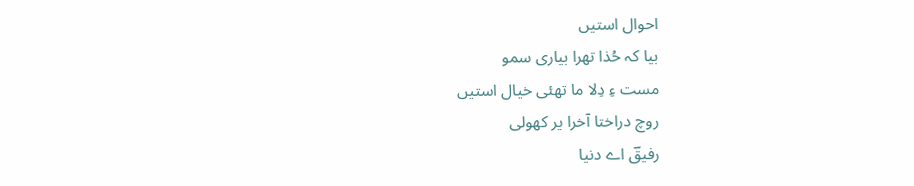احوال استیں
بیا کہ حُذا تھرا بیاری سمو
مست ءِ دِلا ما تھئی خیال استیں
روچ دراختا آخرا یر کھولی
رفیقؔ اے دنیا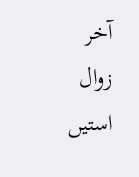آخر زوال استیں